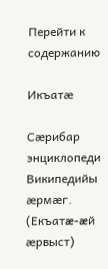Перейти к содержанию

Икъатæ

Сæрибар энциклопеди Википедийы æрмæг.
(Екъатæ-æй æрвыст)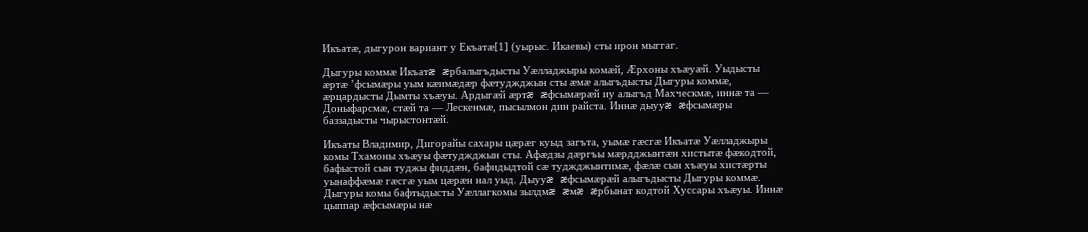Икъатæ, дыгурон вариант у Екъатæ[1] (уырыс. Икаевы) сты ирон мыггаг.

Дыгуры коммæ Икъатæ æрбалыгъдысты Уæлладжыры комæй, Æрхоны хъæуæй. Уыдысты æртæ ’фсымæры уым кæимæдæр фæтуджджын сты æмæ алыгъдысты Дыгуры коммæ, æрцардысты Дымты хъæуы. Ардыгæй æртæ æфсымæрæй иу алыгъд Махческмæ, иннæ та — Доныфарсмæ, стæй та — Лескенмæ, пысылмон дин райста. Иннæ дыууæ æфсымæры баззадысты чырыстонтæй.

Икъаты Владимир, Дигорайы сахары цæрæг куыд загъта, уымæ гæсгæ Икъатæ Уæлладжыры комы Тхамоны хъæуы фæтуджджын сты. Афæдзы дæргъы мæрдджынтæн хистытæ фæкодтой, бафыстой сын туджы фиддæн, бафидыдтой сæ туджджынтимæ, фæлæ сын хъæуы хистæрты уынаффæмæ гæсгæ уым цæрæн нал уыд. Дыууæ æфсымæрæй алыгъдысты Дыгуры коммæ. Дыгуры комы бафтыдысты Уæллагкомы зылдмæ æмæ æрбынат кодтой Хуссары хъæуы. Иннæ цыппар æфсымæры нæ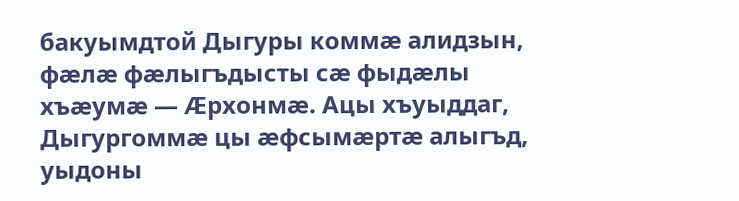бакуымдтой Дыгуры коммæ алидзын, фæлæ фæлыгъдысты сæ фыдæлы хъæумæ — Æрхонмæ. Ацы хъуыддаг, Дыгургоммæ цы æфсымæртæ алыгъд, уыдоны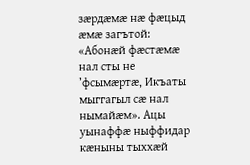зæрдæмæ нæ фæцыд æмæ загътой: «Абонæй фæстæмæ нал сты не ’фсымæртæ, Икъаты мыггагыл сæ нал нымайæм». Ацы уынаффæ ныффидар кæныны тыххæй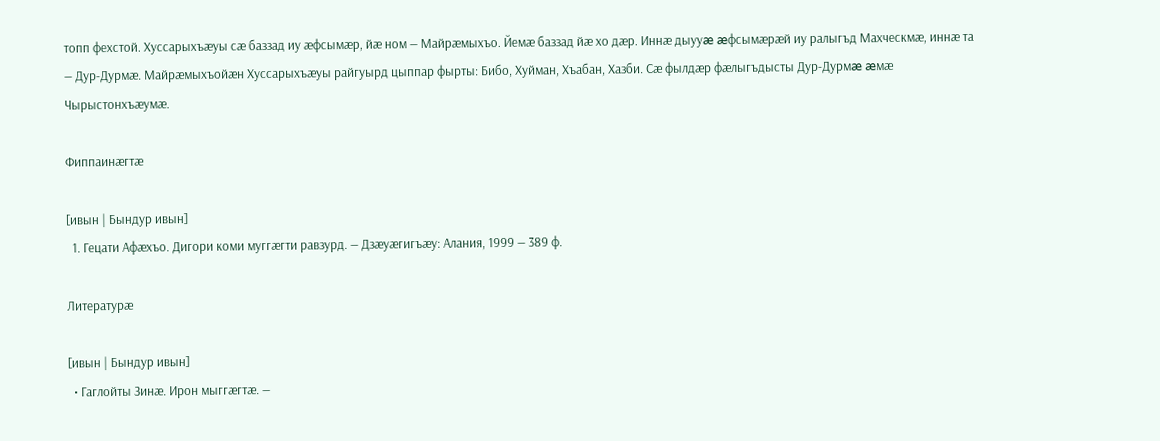топп фехстой. Хуссарыхъæуы сæ баззад иу æфсымæр, йæ ном — Майрæмыхъо. Йемæ баззад йæ хо дæр. Иннæ дыууæ æфсымæрæй иу ралыгъд Махческмæ, иннæ та — Дур-Дурмæ. Майрæмыхъойæн Хуссарыхъæуы райгуырд цыппар фырты: Бибо, Хуйман, Хъабан, Хазби. Сæ фылдæр фæлыгъдысты Дур-Дурмæ æмæ Чырыстонхъæумæ.

Фиппаинæгтæ

[ивын | Бындур ивын]
  1. Гецати Афæхъо. Дигори коми муггæгти равзурд. — Дзæуæгигъæу: Алания, 1999 — 389 ф.

Литературæ

[ивын | Бындур ивын]
  • Гаглойты Зинæ. Ирон мыггæгтæ. —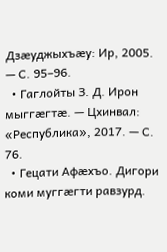Дзæуджыхъæу: Ир, 2005. — С. 95–96.
  • Гаглойты З. Д. Ирон мыггæгтæ. — Цхинвал: «Республика», 2017. — С. 76.
  • Гецати Афæхъо. Дигори коми муггæгти равзурд.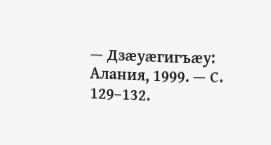— Дзæуæгигъæу: Алания, 1999. — С. 129–132.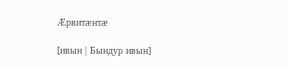Æрвитæнтæ

[ивын | Бындур ивын]